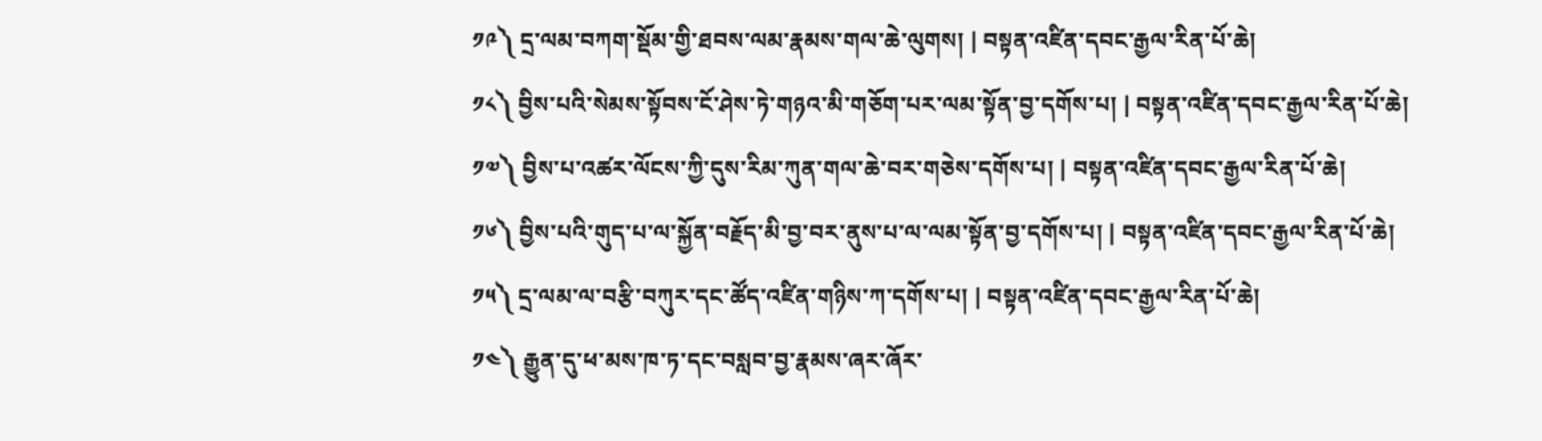༡༩༽ དྲ་ལམ་བཀག་སྡོམ་གྱི་ཐབས་ལམ་རྣམས་གལ་ཆེ་ལུགས། | བསྟན་འཛིན་དབང་རྒྱལ་རིན་པོ་ཆེ།
༡༨༽ བྱིས་པའི་སེམས་སྟོབས་ངོ་ཤེས་ཏེ་གཉའ་མི་གཅོག་པར་ལམ་སྟོན་བྱ་དགོས་པ། | བསྟན་འཛིན་དབང་རྒྱལ་རིན་པོ་ཆེ།
༡༧༽ བྱིས་པ་འཚར་ལོངས་ཀྱི་དུས་རིམ་ཀུན་གལ་ཆེ་བར་གཅེས་དགོས་པ། | བསྟན་འཛིན་དབང་རྒྱལ་རིན་པོ་ཆེ།
༡༦༽ བྱིས་པའི་གུད་པ་ལ་སྐྱོན་བརྗོད་མི་བྱ་བར་ནུས་པ་ལ་ལམ་སྟོན་བྱ་དགོས་པ། | བསྟན་འཛིན་དབང་རྒྱལ་རིན་པོ་ཆེ།
༡༥༽ དྲ་ལམ་ལ་བརྩི་བཀུར་དང་ཚོད་འཛིན་གཉིས་ཀ་དགོས་པ། | བསྟན་འཛིན་དབང་རྒྱལ་རིན་པོ་ཆེ།
༡༤༽ རྒྱུན་དུ་ཕ་མས་ཁ་ཏ་དང་བསླབ་བྱ་རྣམས་ཞར་ཞོར་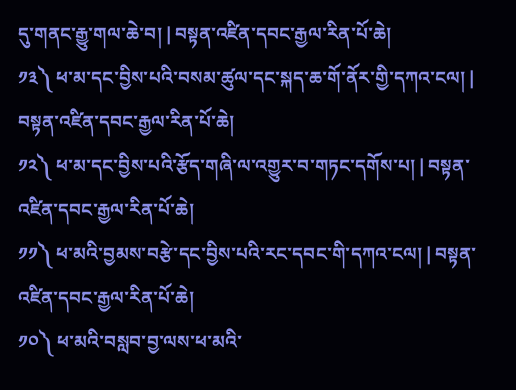དུ་གནང་རྒྱུ་གལ་ཆེ་བ། | བསྟན་འཛིན་དབང་རྒྱལ་རིན་པོ་ཆེ།
༡༣༽ ཕ་མ་དང་བྱིས་པའི་བསམ་ཚུལ་དང་སྐད་ཆ་གོ་ནོར་གྱི་དཀའ་ངལ། | བསྟན་འཛིན་དབང་རྒྱལ་རིན་པོ་ཆེ།
༡༢༽ ཕ་མ་དང་བྱིས་པའི་རྩོད་གཞི་ལ་འགྱུར་བ་གཏང་དགོས་པ། | བསྟན་འཛིན་དབང་རྒྱལ་རིན་པོ་ཆེ།
༡༡༽ ཕ་མའི་བྱམས་བརྩེ་དང་བྱིས་པའི་རང་དབང་གི་དཀའ་ངལ། | བསྟན་འཛིན་དབང་རྒྱལ་རིན་པོ་ཆེ།
༡༠༽ ཕ་མའི་བསླབ་བྱ་ལས་ཕ་མའི་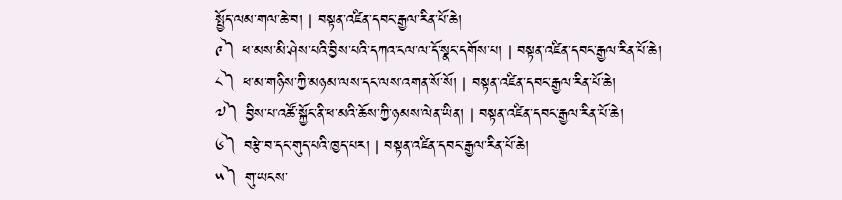སྤྱོད་ལམ་གལ་ཆེ་བ། | བསྟན་འཛིན་དབང་རྒྱལ་རིན་པོ་ཆེ།
༩༽ ཕ་མས་མི་ཤེས་པའི་བྱིས་པའི་དཀའ་ངལ་ལ་དོ་སྣང་དགོས་པ། | བསྟན་འཛིན་དབང་རྒྱལ་རིན་པོ་ཆེ།
༨༽ ཕ་མ་གཉིས་ཀྱི་མཉམ་ལས་དང་ལས་འགན་སོ་སོ། | བསྟན་འཛིན་དབང་རྒྱལ་རིན་པོ་ཆེ།
༧༽ བྱིས་པ་འཚོ་སྐྱོང་ནི་ཕ་མའི་ཆོས་ཀྱི་ཉམས་ལེན་ཡིན། | བསྟན་འཛིན་དབང་རྒྱལ་རིན་པོ་ཆེ།
༦༽ བརྩེ་བ་དང་གུད་པའི་ཁྱད་པར། | བསྟན་འཛིན་དབང་རྒྱལ་རིན་པོ་ཆེ།
༥༽ གུ་ཡངས་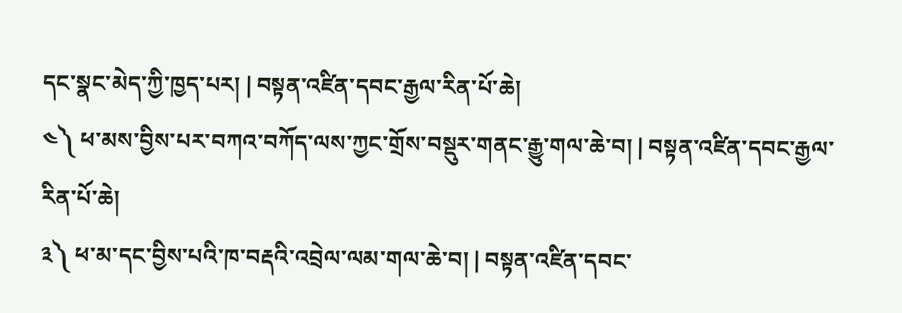དང་སྣང་མེད་ཀྱི་ཁྱད་པར། | བསྟན་འཛིན་དབང་རྒྱལ་རིན་པོ་ཆེ།
༤༽ ཕ་མས་བྱིས་པར་བཀའ་བཀོད་ལས་ཀྱང་གྲོས་བསྡུར་གནང་རྒྱུ་གལ་ཆེ་བ། | བསྟན་འཛིན་དབང་རྒྱལ་རིན་པོ་ཆེ།
༣༽ ཕ་མ་དང་བྱིས་པའི་ཁ་བརྡའི་འབྲེལ་ལམ་གལ་ཆེ་བ། | བསྟན་འཛིན་དབང་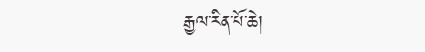རྒྱལ་རིན་པོ་ཆེ།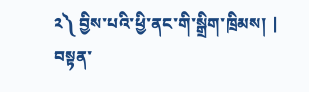༢༽ བྱིས་པའི་ཕྱི་ནང་གི་སྒྲིག་ཁྲིམས། | བསྟན་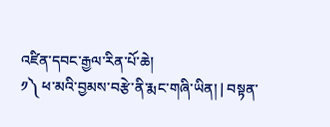འཛིན་དབང་རྒྱལ་རིན་པོ་ཆེ།
༡༽ ཕ་མའི་བྱམས་བརྩེ་ནི་རྨང་གཞི་ཡིན། | བསྟན་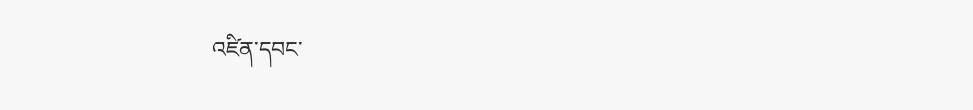འཛིན་དབང་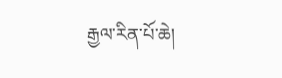རྒྱལ་རིན་པོ་ཆེ།